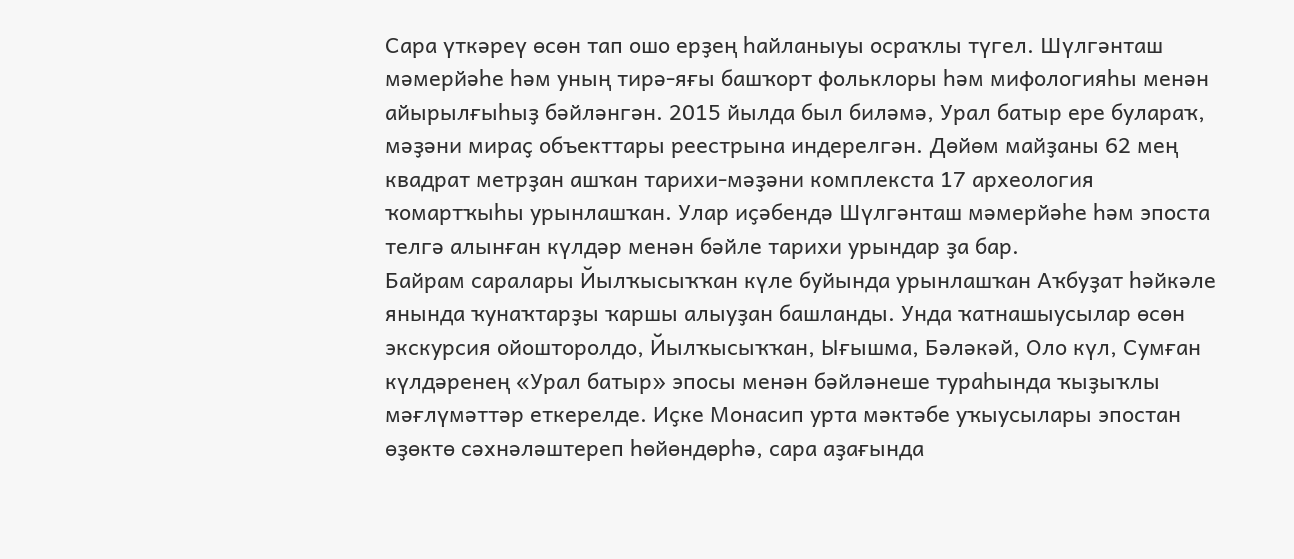Сара үткәреү өсөн тап ошо ерҙең һайланыуы осраҡлы түгел. Шүлгәнташ мәмерйәһе һәм уның тирә-яғы башҡорт фольклоры һәм мифологияһы менән айырылғыһыҙ бәйләнгән. 2015 йылда был биләмә, Урал батыр ере булараҡ, мәҙәни мираҫ объекттары реестрына индерелгән. Дөйөм майҙаны 62 мең квадрат метрҙан ашҡан тарихи-мәҙәни комплекста 17 археология ҡомартҡыһы урынлашҡан. Улар иҫәбендә Шүлгәнташ мәмерйәһе һәм эпоста телгә алынған күлдәр менән бәйле тарихи урындар ҙа бар.
Байрам саралары Йылҡысыҡҡан күле буйында урынлашҡан Аҡбуҙат һәйкәле янында ҡунаҡтарҙы ҡаршы алыуҙан башланды. Унда ҡатнашыусылар өсөн экскурсия ойошторолдо, Йылҡысыҡҡан, Ығышма, Бәләкәй, Оло күл, Сумған күлдәренең «Урал батыр» эпосы менән бәйләнеше тураһында ҡыҙыҡлы мәғлүмәттәр еткерелде. Иҫке Монасип урта мәктәбе уҡыусылары эпостан өҙөктө сәхнәләштереп һөйөндөрһә, сара аҙағында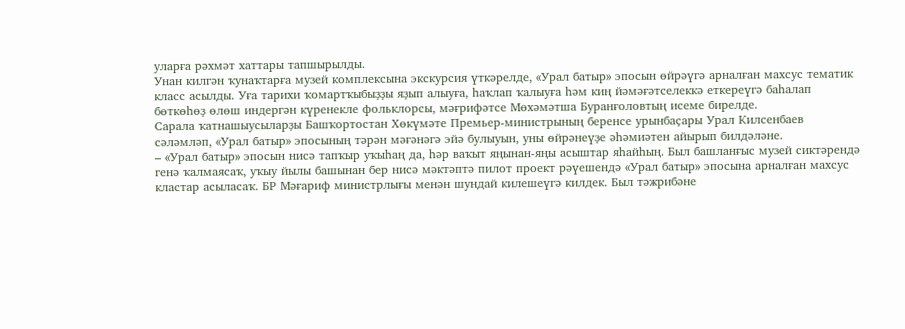уларға рәхмәт хаттары тапшырылды.
Унан килгән ҡунаҡтарға музей комплексына экскурсия үткәрелде, «Урал батыр» эпосын өйрәүгә арналған махсус тематик класс асылды. Уға тарихи ҡомартҡыбыҙҙы яҙып алыуға, һаҡлап ҡалыуға һәм киң йәмәғәтселеккә еткереүгә баһалап бөткөһөҙ өлөш индергән күренекле фольклорсы, мәғрифәтсе Мөхәмәтша Буранғоловтың исеме бирелде.
Сарала ҡатнашыусыларҙы Башҡортостан Хөкүмәте Премьер-министрының беренсе урынбаҫары Урал Килсенбаев сәләмләп, «Урал батыр» эпосының тәрән мәғәнәгә эйә булыуын, уны өйрәнеүҙе әһәмиәтен айырып билдәләне.
– «Урал батыр» эпосын нисә тапҡыр уҡыһаң да, һәр ваҡыт яңынан-яңы асыштар яһайһың. Был башланғыс музей сиктәрендә генә ҡалмаясаҡ, уҡыу йылы башынан бер нисә мәктәптә пилот проект рәүешендә «Урал батыр» эпосына арналған махсус кластар асыласаҡ. БР Мәғариф министрлығы менән шундай килешеүгә килдек. Был тәжрибәне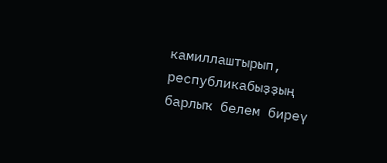камиллаштырып, республикабыҙҙың барлыҡ белем биреү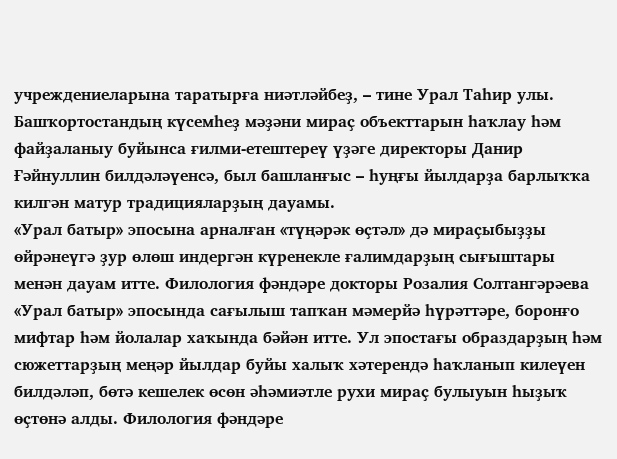учреждениеларына таратырға ниәтләйбеҙ, – тине Урал Таһир улы.
Башҡортостандың күсемһеҙ мәҙәни мираҫ объекттарын һаҡлау һәм файҙаланыу буйынса ғилми-етештереү үҙәге директоры Данир Ғәйнуллин билдәләүенсә, был башланғыс – һуңғы йылдарҙа барлыҡҡа килгән матур традицияларҙың дауамы.
«Урал батыр» эпосына арналған «түңәрәк өҫтәл» дә мираҫыбыҙҙы өйрәнеүгә ҙур өлөш индергән күренекле ғалимдарҙың сығыштары менән дауам итте. Филология фәндәре докторы Розалия Солтангәрәева «Урал батыр» эпосында сағылыш тапҡан мәмерйә һүрәттәре, боронғо мифтар һәм йолалар хаҡында бәйән итте. Ул эпостағы образдарҙың һәм сюжеттарҙың меңәр йылдар буйы халыҡ хәтерендә һаҡланып килеүен билдәләп, бөтә кешелек өсөн әһәмиәтле рухи мираҫ булыуын һыҙыҡ өҫтөнә алды. Филология фәндәре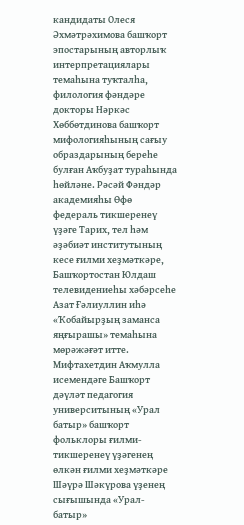кандидаты Олеся Әхмәтрәхимова башҡорт эпостарының авторлыҡ интерпретациялары темаһына туҡталһа, филология фәндәре докторы Нәркәс Хөббөтдинова башҡорт мифологияһының сағыу образдарының береһе булған Аҡбуҙат тураһында һөйләне. Рәсәй Фәндәр академияһы Өфө федераль тикшеренеү үҙәге Тарих, тел һәм әҙәбиәт институтының кесе ғилми хеҙмәткәре, Башҡортостан Юлдаш телевидениеһы хәбәрсеһе Азат Ғәлиуллин иһә «Ҡобайырҙың заманса яңғырашы» темаһына мөрәжәғәт итте. Мифтахетдин Аҡмулла исемендәге Башҡорт дәүләт педагогия университының «Урал батыр» башҡорт фольклоры ғилми-тикшеренеү үҙәгенең өлкән ғилми хеҙмәткәре Шәүрә Шәкүрова үҙенең сығышында «Урал-батыр»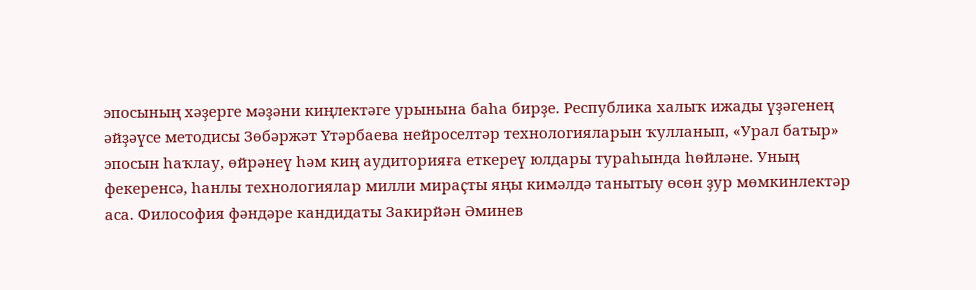эпосының хәҙерге мәҙәни киңлектәге урынына баһа бирҙе. Республика халыҡ ижады үҙәгенең әйҙәүсе методисы Зөбәржәт Үтәрбаева нейроселтәр технологияларын ҡулланып, «Урал батыр» эпосын һаҡлау, өйрәнеү һәм киң аудиторияға еткереү юлдары тураһында һөйләне. Уның фекеренсә, һанлы технологиялар милли мираҫты яңы кимәлдә танытыу өсөн ҙур мөмкинлектәр аса. Философия фәндәре кандидаты Закирйән Әминев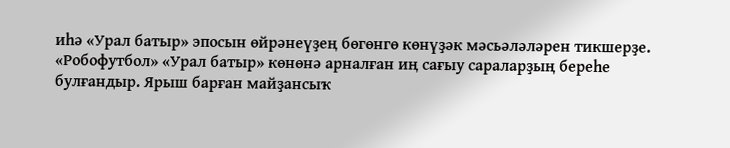иһә «Урал батыр» эпосын өйрәнеүҙең бөгөнгө көнүҙәк мәсьәләләрен тикшерҙе.
«Робофутбол» «Урал батыр» көнөнә арналған иң сағыу сараларҙың береһе булғандыр. Ярыш барған майҙансыҡ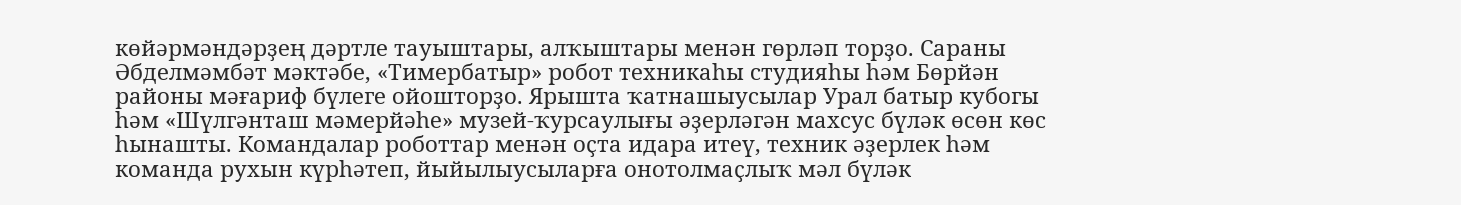көйәрмәндәрҙең дәртле тауыштары, алҡыштары менән гөрләп торҙо. Сараны Әбделмәмбәт мәктәбе, «Тимербатыр» робот техникаһы студияһы һәм Бөрйән районы мәғариф бүлеге ойошторҙо. Ярышта ҡатнашыусылар Урал батыр кубогы һәм «Шүлгәнташ мәмерйәһе» музей-ҡурсаулығы әҙерләгән махсус бүләк өсөн көс һынашты. Командалар роботтар менән оҫта идара итеү, техник әҙерлек һәм команда рухын күрһәтеп, йыйылыусыларға онотолмаҫлыҡ мәл бүләк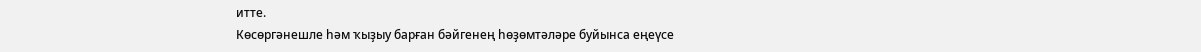итте.
Көсөргәнешле һәм ҡыҙыу барған бәйгенең һөҙөмтәләре буйынса еңеүсе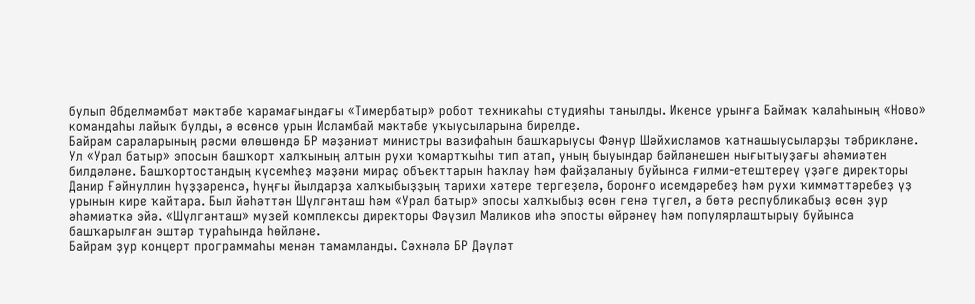булып Әбделмәмбәт мәктәбе ҡарамағындағы «Тимербатыр» робот техникаһы студияһы танылды. Икенсе урынға Баймаҡ ҡалаһының «Ново» командаһы лайыҡ булды, ә өсөнсө урын Исламбай мәктәбе уҡыусыларына бирелде.
Байрам сараларының рәсми өлөшөндә БР мәҙәниәт министры вазифаһын башҡарыусы Фәнүр Шәйхисламов ҡатнашыусыларҙы тәбрикләне. Ул «Урал батыр» эпосын башҡорт халҡының алтын рухи ҡомартҡыһы тип атап, уның быуындар бәйләнешен нығытыуҙағы әһәмиәтен билдәләне. Башҡортостандың күсемһеҙ мәҙәни мираҫ объекттарын һаҡлау һәм файҙаланыу буйынса ғилми-етештереү үҙәге директоры Данир Ғәйнуллин һүҙҙәренсә, һуңғы йылдарҙа халҡыбыҙҙың тарихи хәтере тергеҙелә, боронғо исемдәребеҙ һәм рухи ҡиммәттәребеҙ үҙ урынын кире ҡайтара. Был йәһәттән Шүлгәнташ һәм «Урал батыр» эпосы халҡыбыҙ өсөн генә түгел, ә бөтә республикабыҙ өсөн ҙур әһәмиәткә эйә. «Шүлгәнташ» музей комплексы директоры Фәүзил Маликов иһә эпосты өйрәнеү һәм популярлаштырыу буйынса башҡарылған эштәр тураһында һөйләне.
Байрам ҙур концерт программаһы менән тамамланды. Сәхнәлә БР Дәүләт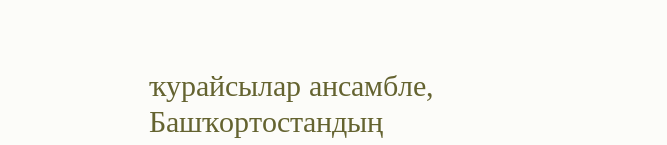ҡурайсылар ансамбле, Башҡортостандың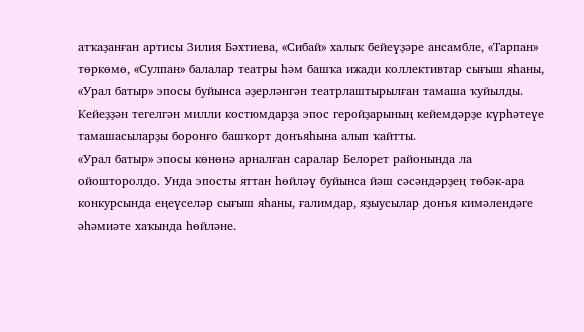атҡаҙанған артисы Зилия Бәхтиева, «Сибай» халыҡ бейеүҙәре ансамбле, «Тарпан» төркөмө, «Сулпан» балалар театры һәм башҡа ижади коллективтар сығыш яһаны, «Урал батыр» эпосы буйынса әҙерләнгән театрлаштырылған тамаша ҡуйылды. Кейеҙҙән тегелгән милли костюмдарҙа эпос геройҙарының кейемдәрҙе күрһәтеүе тамашасыларҙы боронғо башҡорт донъяһына алып ҡайтты.
«Урал батыр» эпосы көнөнә арналған саралар Белорет районында ла ойошторолдо. Унда эпосты яттан һөйләү буйынса йәш сәсәндәрҙең төбәк-ара конкурсында еңеүселәр сығыш яһаны, ғалимдар, яҙыусылар донъя кимәлендәге әһәмиәте хаҡында һөйләне.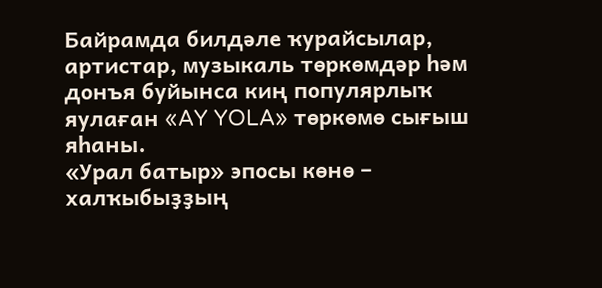Байрамда билдәле ҡурайсылар, артистар, музыкаль төркөмдәр һәм донъя буйынса киң популярлыҡ яулаған «AY YOLA» төркөмө сығыш яһаны.
«Урал батыр» эпосы көнө – халҡыбыҙҙың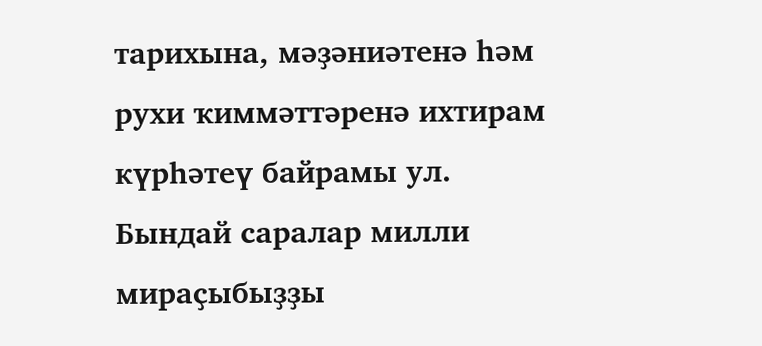тарихына, мәҙәниәтенә һәм рухи ҡиммәттәренә ихтирам күрһәтеү байрамы ул. Бындай саралар милли мираҫыбыҙҙы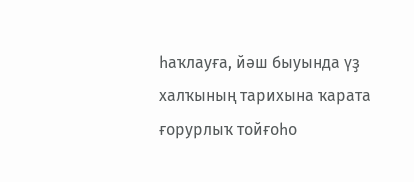һаҡлауға, йәш быуында үҙ халҡының тарихына ҡарата ғорурлыҡ тойғоһо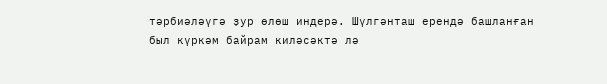тәрбиәләүгә ҙур өлөш индерә. Шүлгәнташ ерендә башланған был күркәм байрам киләсәктә лә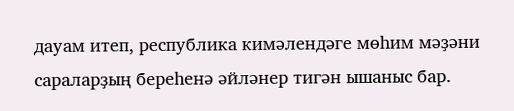дауам итеп, республика кимәлендәге мөһим мәҙәни сараларҙың береһенә әйләнер тигән ышаныс бар.